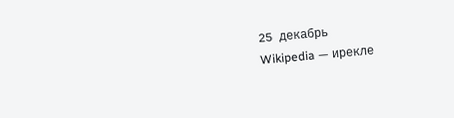25 декабрь
Wikipedia — ирекле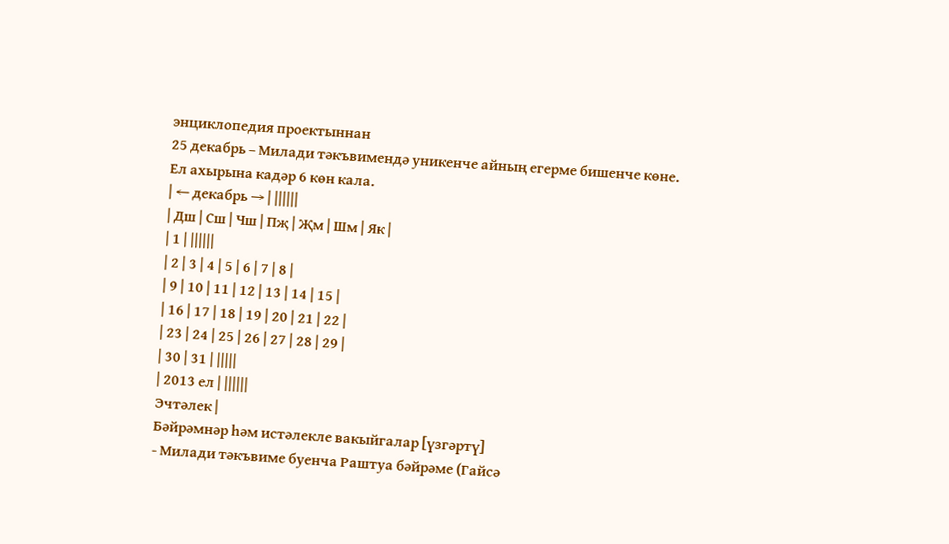энциклопедия проектыннан
25 декабрь – Милади тәкъвимендә уникенче айның егерме бишенче көне. Ел ахырына кадәр 6 көн кала.
| ← декабрь → | ||||||
| Дш | Сш | Чш | Пҗ | Җм | Шм | Як |
| 1 | ||||||
| 2 | 3 | 4 | 5 | 6 | 7 | 8 |
| 9 | 10 | 11 | 12 | 13 | 14 | 15 |
| 16 | 17 | 18 | 19 | 20 | 21 | 22 |
| 23 | 24 | 25 | 26 | 27 | 28 | 29 |
| 30 | 31 | |||||
| 2013 ел | ||||||
Эчтәлек |
Бәйрәмнәр һәм истәлекле вакыйгалар [үзгәртү]
- Милади тәкъвиме буенча Раштуа бәйрәме (Гайсә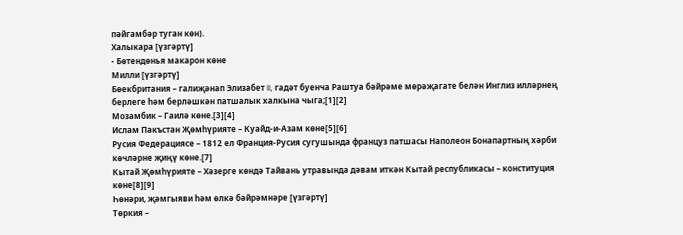пәйгамбәр туган көн).
Халыкара [үзгәртү]
- Бөтендөнья макарон көне
Милли [үзгәртү]
Бөекбритания – галиҗәнап Элизабет II, гадәт буенча Раштуа бәйрәме мөрәҗагате белән Инглиз илләрнең берлеге һәм берләшкән патшалык халкына чыга;[1][2]
Мозамбик – Гаилә көне.[3][4]
Ислам Пакъстан Җөмһүрияте – Куайд-и-Азам көне[5][6]
Русия Федерациясе – 1812 ел Франция-Русия сугушында француз патшасы Наполеон Бонапартның хәрби көчләрне җиңү көне.[7]
Кытай Җөмһүрияте – Хәзерге көндә Тайвань утравында дәвам иткән Кытай республикасы – конституция көне[8][9]
Һөнәри, җәмгыяви һәм өлкә бәйрәмнәре [үзгәртү]
Төркия –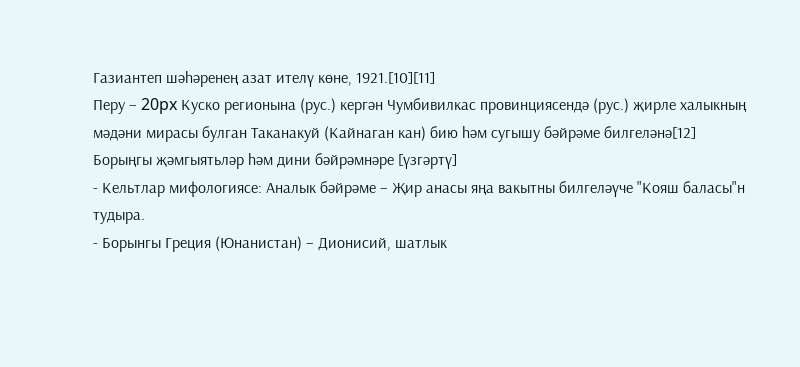Газиантеп шәһәренең азат ителү көне, 1921.[10][11]
Перу – 20px Куско регионына (рус.) кергән Чумбивилкас провинциясендә (рус.) җирле халыкның мәдәни мирасы булган Таканакуй (Кайнаган кан) бию һәм сугышу бәйрәме билгеләнә[12]
Борыңгы җәмгыятьләр һәм дини бәйрәмнәре [үзгәртү]
- Кельтлар мифологиясе: Аналык бәйрәме – Җир анасы яңа вакытны билгеләүче "Кояш баласы"н тудыра.
- Борынгы Греция (Юнанистан) – Дионисий, шатлык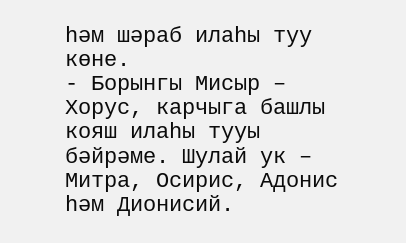һәм шәраб илаһы туу көне.
- Борынгы Мисыр – Хорус, карчыга башлы кояш илаһы тууы бәйрәме. Шулай ук – Митра, Осирис, Адонис һәм Дионисий.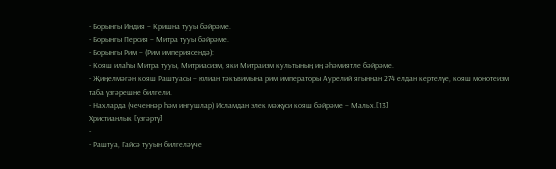- Борынгы Индия – Кришна тууы бәйрәме.
- Борынгы Персия – Митра тууы бәйрәме.
- Борынгы Рим – (Рим империясендә):
- Кояш илаһы Митра тууы, Митриасизм, яки Митраизм культының иң әһәмиятле бәйрәме.
- Җиңелмәгән кояш Раштуасы – юлиан тәкъвимына рим императоры Аурелий ягыннан 274 елдан кертелүе, кояш монотеизм таба үзгәрешне билгели.
- Нахларда (чеченнәр һәм ингушлар) Исламдан элек мәҗүси кояш бәйрәме – Мальх.[13]
Христианлык [үзгәртү]
-
- Раштуа, Гайсә тууын билгеләүче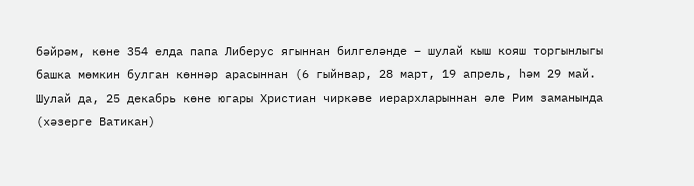бәйрәм, көне 354 елда папа Либерус ягыннан билгеләнде – шулай кыш кояш торгынлыгы башка мөмкин булган көннәр арасыннан (6 гыйнвар, 28 март, 19 апрель, һәм 29 май. Шулай да, 25 декабрь көне югары Христиан чиркәве иерархларыннан әле Рим заманында (хәзерге Ватикан)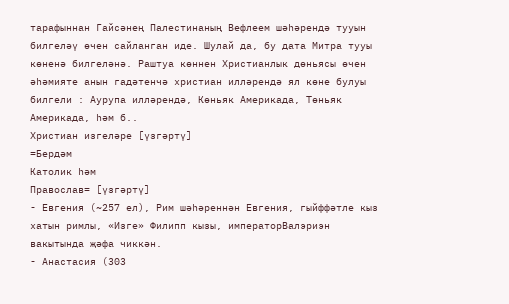тарафыннан Гайсәнең Палестинаның Вефлеем шәһәрендә тууын билгеләү өчен сайланган иде. Шулай да, бу дата Митра тууы көненә билгеләнә. Раштуа көннен Христианлык дөньясы өчен әһәмияте анын гадәтенчә христиан илләрендә ял көне булуы билгели : Аурупа илләрендә, Көньяк Америкада, Төньяк Америкада, һәм б..
Христиан изгеләре [үзгәртү]
=Бердәм
Католик һәм
Православ= [үзгәртү]
- Евгения (~257 ел), Рим шәһәреннән Евгения, гыйффәтле кыз хатын римлы, «Изге» Филипп кызы, императорВалэриэн вакытында җәфа чиккән.
- Анастасия (303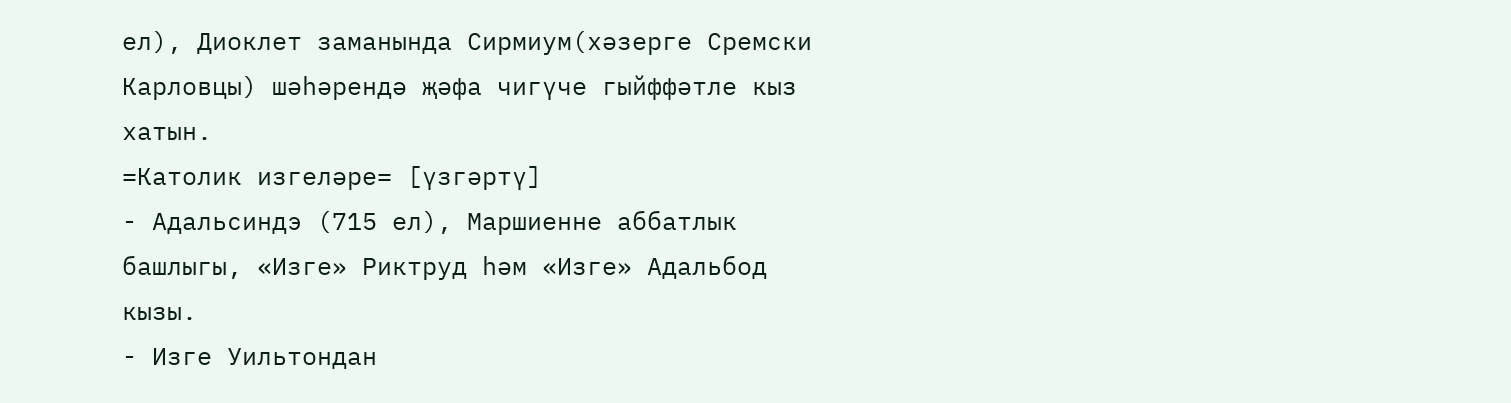ел), Диоклет заманында Сирмиум(хәзерге Сремски Карловцы) шәһәрендә җәфа чигүче гыйффәтле кыз хатын.
=Католик изгеләре= [үзгәртү]
- Адальсиндэ (715 ел), Маршиенне аббатлык башлыгы, «Изге» Риктруд һәм «Изге» Адальбод кызы.
- Изге Уильтондан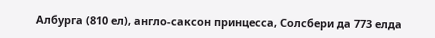Албурга (810 ел), англо-саксон принцесса, Солсбери да 773 елда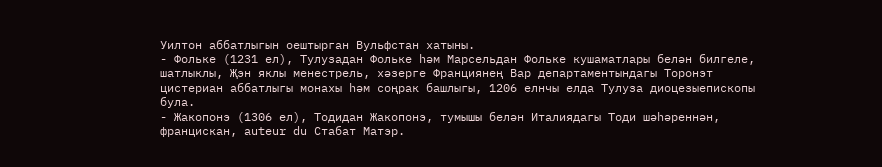Уилтон аббатлыгын оештырган Вульфстан хатыны.
- Фольке (1231 ел), Тулузадан Фольке һәм Марсельдан Фольке кушаматлары белән билгеле, шатлыклы, Җэн яклы менестрель, хәзерге Франциянең Вар департаментындагы Торонэт цистериан аббатлыгы монахы һәм соңрак башлыгы, 1206 елнчы елда Тулуза диоцезыепископы була.
- Жакопонэ (1306 ел), Тодидан Жакопонэ, тумышы белән Италиядагы Тоди шәһәреннән, францискан, auteur du Стабат Матэр.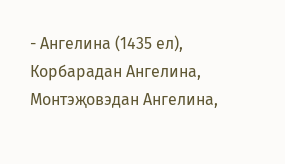- Ангелина (1435 ел), Корбарадан Ангелина, Монтэҗовэдан Ангелина,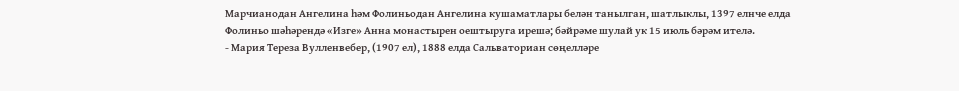Марчианодан Ангелина һәм Фолиньодан Ангелина кушаматлары белән танылган, шатлыклы, 1397 елнче елда Фолиньо шәһәрендә «Изге» Анна монастырен оештыруга ирешә; бәйрәме шулай ук 15 июль бәрәм ителә.
- Мария Тереза Вулленвебер, (1907 ел), 1888 елда Сальваториан сөңелләре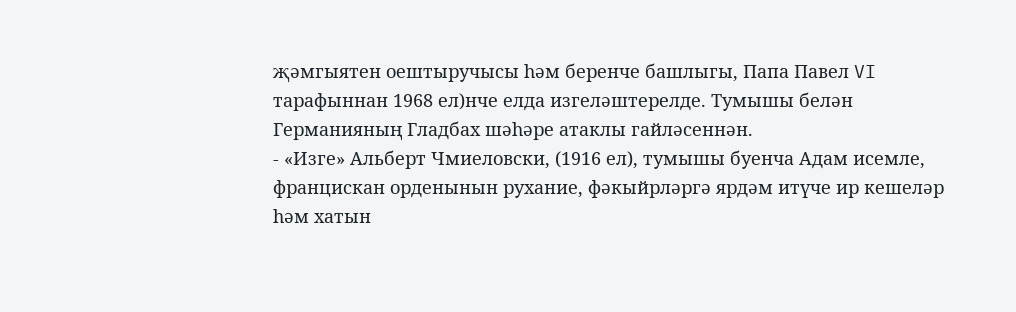җәмгыятен оештыручысы һәм беренче башлыгы, Папа Павел VI тарафыннан 1968 ел)нче елда изгеләштерелде. Тумышы белән Германияның Гладбах шәһәре атаклы гайләсеннән.
- «Изге» Альберт Чмиеловски, (1916 ел), тумышы буенча Адам исемле, францискан орденынын рухание, фәкыйрләргә ярдәм итүче ир кешеләр һәм хатын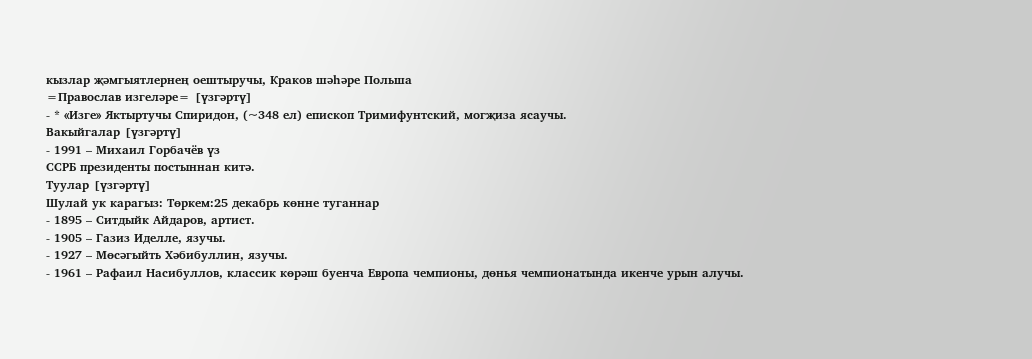кызлар җәмгыятлернең оештыручы, Краков шәһәре Польша
=Православ изгеләре= [үзгәртү]
- * «Изге» Яктыртучы Спиридон, (~348 ел) епископ Тримифунтский, могҗиза ясаучы.
Вакыйгалар [үзгәртү]
- 1991 – Михаил Горбачёв үз
ССРБ президенты постыннан китә.
Туулар [үзгәртү]
Шулай ук карагыз: Төркем:25 декабрь көнне туганнар
- 1895 – Ситдыйк Айдаров, артист.
- 1905 – Газиз Иделле, язучы.
- 1927 – Мөсәгыйть Хәбибуллин, язучы.
- 1961 – Рафаил Насибуллов, классик көрәш буенча Европа чемпионы, дөнья чемпионатында икенче урын алучы.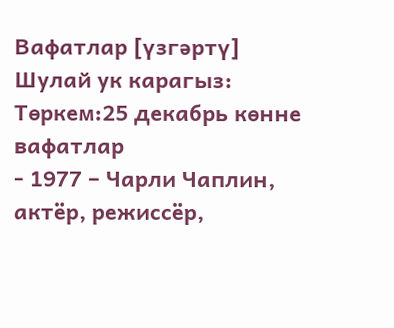Вафатлар [үзгәртү]
Шулай ук карагыз: Төркем:25 декабрь көнне вафатлар
- 1977 – Чарли Чаплин, актёр, режиссёр,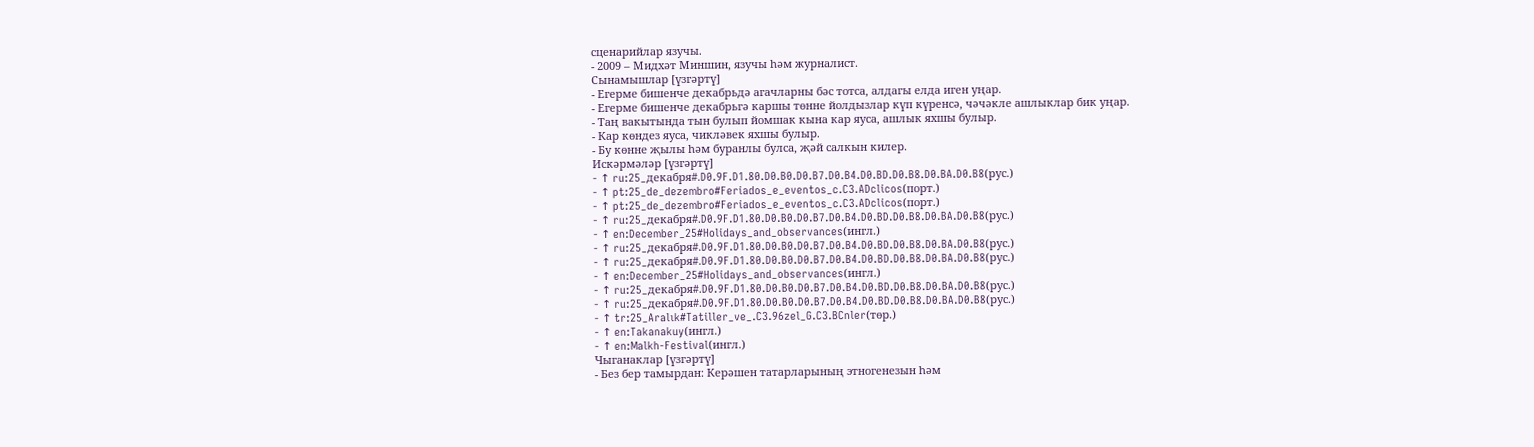сценарийлар язучы.
- 2009 – Мидхәт Миншин, язучы һәм журналист.
Сынамышлар [үзгәртү]
- Егерме бишенче декабрьдә агачларны бәс тотса, алдагы елда иген уңар.
- Егерме бишенче декабрьгә каршы төнне йолдызлар күп күренсә, чәчәкле ашлыклар бик уңар.
- Таң вакытында тын булып йомшак кына кар яуса, ашлык яхшы булыр.
- Кар көндез яуса, чикләвек яхшы булыр.
- Бу көнне җылы һәм буранлы булса, җәй салкын килер.
Искәрмәләр [үзгәртү]
- ↑ ru:25_декабря#.D0.9F.D1.80.D0.B0.D0.B7.D0.B4.D0.BD.D0.B8.D0.BA.D0.B8(рус.)
- ↑ pt:25_de_dezembro#Feriados_e_eventos_c.C3.ADclicos(порт.)
- ↑ pt:25_de_dezembro#Feriados_e_eventos_c.C3.ADclicos(порт.)
- ↑ ru:25_декабря#.D0.9F.D1.80.D0.B0.D0.B7.D0.B4.D0.BD.D0.B8.D0.BA.D0.B8(рус.)
- ↑ en:December_25#Holidays_and_observances(ингл.)
- ↑ ru:25_декабря#.D0.9F.D1.80.D0.B0.D0.B7.D0.B4.D0.BD.D0.B8.D0.BA.D0.B8(рус.)
- ↑ ru:25_декабря#.D0.9F.D1.80.D0.B0.D0.B7.D0.B4.D0.BD.D0.B8.D0.BA.D0.B8(рус.)
- ↑ en:December_25#Holidays_and_observances(ингл.)
- ↑ ru:25_декабря#.D0.9F.D1.80.D0.B0.D0.B7.D0.B4.D0.BD.D0.B8.D0.BA.D0.B8(рус.)
- ↑ ru:25_декабря#.D0.9F.D1.80.D0.B0.D0.B7.D0.B4.D0.BD.D0.B8.D0.BA.D0.B8(рус.)
- ↑ tr:25_Aralık#Tatiller_ve_.C3.96zel_G.C3.BCnler(төр.)
- ↑ en:Takanakuy(ингл.)
- ↑ en:Malkh-Festival(ингл.)
Чыганаклар [үзгәртү]
- Без бер тамырдан: Керәшен татарларының этногенезын һәм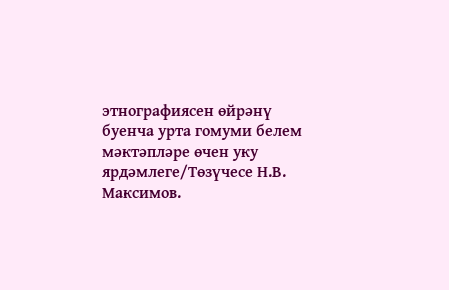этнографиясен өйрәнү буенча урта гомуми белем мәктәпләре өчен уку ярдәмлеге/Төзүчесе Н.В. Максимов.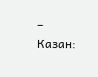– Казан: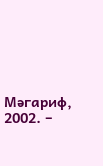Мәгариф, 2002. –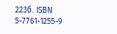223б. ISBN 5-7761-1255-9